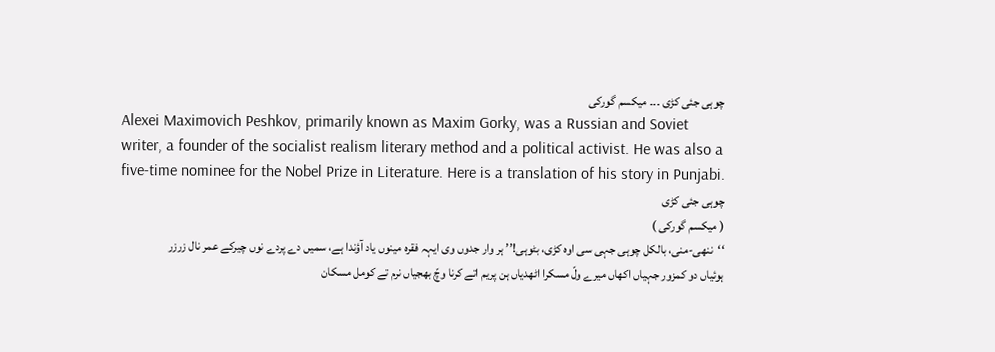چوہی جئی کڑی ۔۔۔ میکسم گورکی
Alexei Maximovich Peshkov, primarily known as Maxim Gorky, was a Russian and Soviet writer, a founder of the socialist realism literary method and a political activist. He was also a five-time nominee for the Nobel Prize in Literature. Here is a translation of his story in Punjabi.
چوہی جئی کڑی
( میکسم گورکی )
‘‘ننھی-منی، بالکل چوہی جہی سی اوہ کڑی، بٹوہی!’’ ہر وار جدوں وی ایہہ فقرہ مینوں یاد آؤندا ہے، سمیں دے پردے نوں چیرکے عمر نال زرزر ہوئیاں دو کمزور جہیاں اکھاں میرے ولّ مسکرا اٹھدیاں ہن پریم اتے کرنا وچّ بھجیاں نرم تے کومل مسکان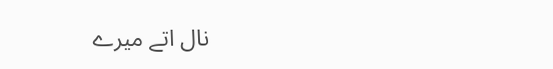نال اتے میرے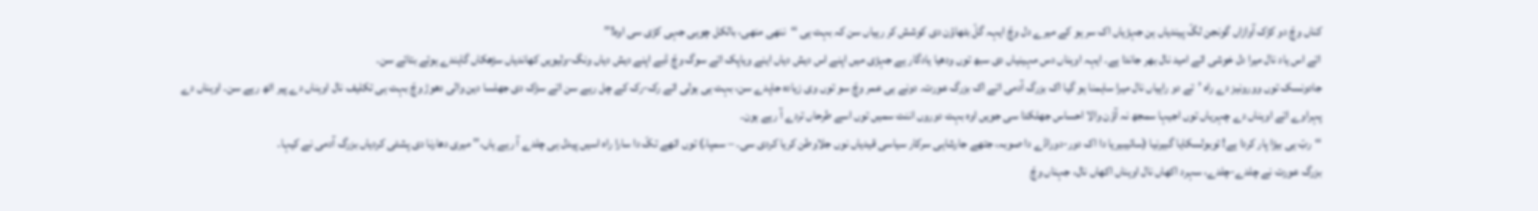کناں وچّ دو کڑک آوازاں گونجن لگّ پیندیاں ہن جہڑیاں اک سر ہو کے میرے دل وچّ ایہہ گلّ بٹھاؤن دی کوشش کر رہیاں سن کہ بہت ہی ‘‘ننھی منھی، بالکل چوہی جہی کڑی سی اوہ!’’
اتے اس یاد نال میرا دل خوشی اتے امید نال بھر جاندا ہے۔ ایہہ اوہناں دس مہینیاں دی سبھ توں ودھیا یادگار ہے جہڑی میں اپنے اس دیش دیاں اینے ویاپک اتے سوگ وچّ ڈبے اپنے دیش دیاں ونگ-ولیویں کھاندیاں سڑھکاں گاہندے ہوئے بتائے سن۔
جادونسک توں وورونیز دے راہ ’تے دو راہیاں نال میرا ساہمنا ہو گیا اک بزرگ آدمی اتے اک بزرگ عورت۔ دونے ہی عمر وچّ سو توں وی زیادہ جاپدے سن، بہت ہی ہولی اتے رک-رک کے چل رہے سن اتے سڑک دی جھلسا دین والی دھوڑ وچّ بہت ہی تکلیف نال اوہناں دے پیر اٹھ رہے سن۔ اوہناں دے پہراوے اتے اوہناں دے چہریاں توں اجیہا سمجھ نہ آؤن والا احساس جھلکدا سی جویں اوہ بہت دوروں اننت سمیں توں اسے طرحاں تردے آ رہے ہون۔
‘‘ربّ ہی بیڑا پار کردا ہے! توبولسکایا گبیرنیا (سائیبیریا دا اک دور-دوراڈے دا صوبہ، جتھے جارشاہی سرکار سیاسی قیدیاں نوں جلاوطن کریا کردی سی۔ – سمپا.) توں اتھے تکّ دا سارا راہ اسیں پیدل ہی چلدے آ رہے ہاں،’’ میری دھارنا دی پشٹی کردیاں بزرگ آدمی نے کیہا۔
بزرگ عورت نے چلدے-چلدے، سہرد اکھاں نال اوہناں اکھاں نال، جہناں وچّ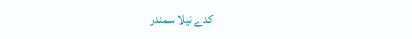کدے نیلا سمندر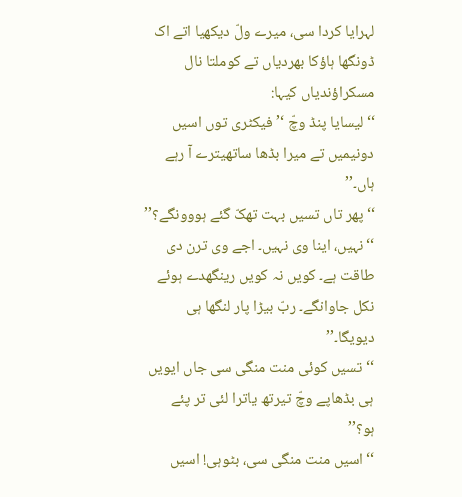لہرایا کردا سی، میرے ولّ دیکھیا اتے اک ڈونگھا ہاؤکا بھردیاں تے کوملتا نال مسکراؤندیاں کیہا:
‘‘لیسایا پنڈ وچّ ‘’ فیکٹری توں اسیں دونیمیں تے میرا بڈھا ساتھیترے آ رہے ہاں۔’’
‘‘پھر تاں تسیں بہت تھکّ گئے ہووونگے؟’’
‘‘نہیں، اینا وی نہیں۔ اجے وی ترن دی طاقت ہے۔ کویں نہ کویں رینگھدے ہوئے نکل جاوانگے۔ ربّ بیڑا پار لنگھا ہی دیویگا۔’’
‘‘تسیں کوئی منت منگی سی جاں ایویں ہی بڈھاپے وچّ تیرتھ یاترا لئی تر پئے ہو؟’’
‘‘اسیں منت منگی سی، بٹوہی! اسیں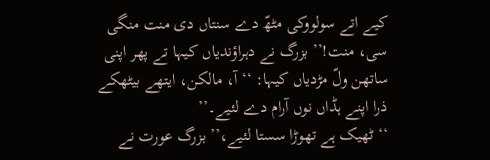کیے اتے سولووکی مٹھّ دے سنتاں دی منت منگی سی، منت!’’ بزرگ نے دہراؤندیاں کیہا تے پھر اپنی ساتھن ولّ مڑدیاں کیہا: ‘‘آ، مالکن، ایتھے بیٹھکے ذرا اپنے ہڈاں نوں آرام دے لئیے۔’’
‘‘ٹھیک ہے تھوڑا سستا لئیے،’’ بزرگ عورت نے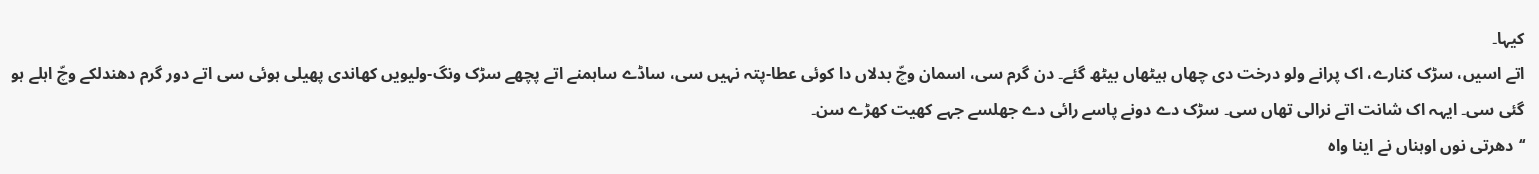کیہا۔
اتے اسیں، سڑک کنارے، اک پرانے ولو درخت دی چھاں ہیٹھاں بیٹھ گئے۔ دن گرم سی، اسمان وچّ بدلاں دا کوئی عطا-پتہ نہیں سی، ساڈے ساہمنے اتے پچھے سڑک ونگ-ولیویں کھاندی پھیلی ہوئی سی اتے دور گرم دھندلکے وچّ اہلے ہو گئی سی۔ ایہہ اک شانت اتے نرالی تھاں سی۔ سڑک دے دونے پاسے رائی دے جھلسے جہے کھیت کھڑے سن۔
‘‘دھرتی نوں اوہناں نے اینا واہ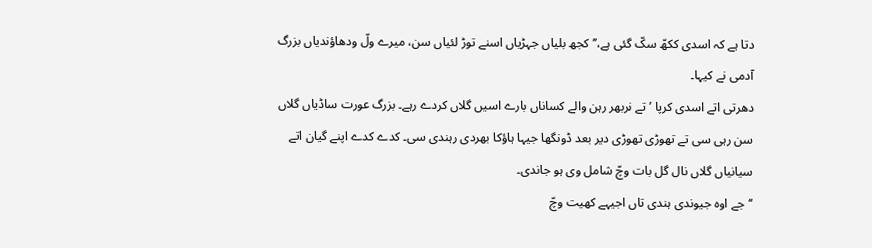دتا ہے کہ اسدی ککھّ سکّ گئی ہے،’’ کجھ بلیاں جہڑیاں اسنے توڑ لئیاں سن، میرے ولّ ودھاؤندیاں بزرگ آدمی نے کیہا۔
دھرتی اتے اسدی کرپا ’تے نربھر رہن والے کساناں بارے اسیں گلاں کردے رہے۔ بزرگ عورت ساڈیاں گلاں سن رہی سی تے تھوڑی تھوڑی دیر بعد ڈونگھا جیہا ہاؤکا بھردی رہندی سی۔ کدے کدے اپنے گیان اتے سیانیاں گلاں نال گل بات وچّ شامل وی ہو جاندی۔
‘‘جے اوہ جیوندی ہندی تاں اجیہے کھیت وچّ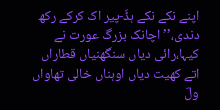اپنے نکے نکے ہڈّ-پیر اک کرکے رکھ دندی،’’ اچانک بزرگ عورت نے کیہا،رائی دیاں سنگھنیاں قطاراں اتے کھیت دیاں اوہناں خالی تھاواں ولّ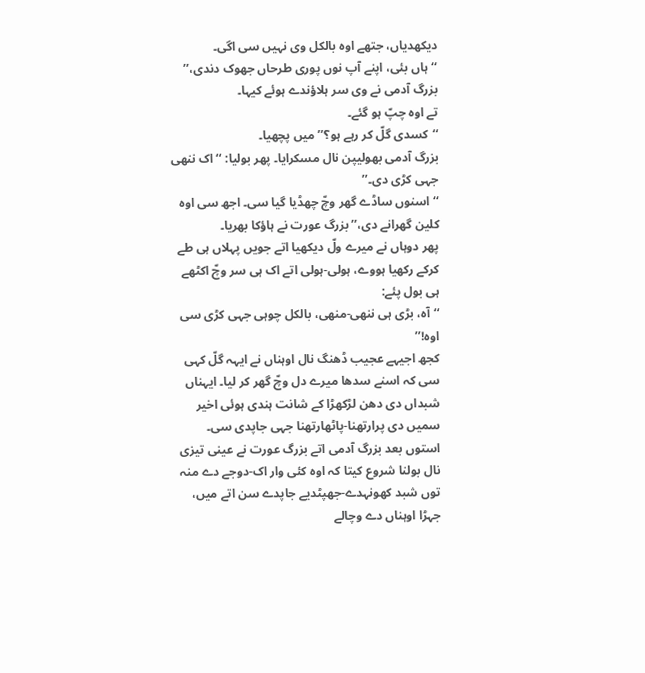دیکھدیاں، جتھے اوہ بالکل وی نہیں سی اگی۔
‘‘ہاں بئی، اپنے آپ نوں پوری طرحاں جھوک دندی،’’ بزرگ آدمی نے وی سر ہلاؤندے ہوئے کیہا۔
تے اوہ چپّ ہو گئے۔
‘‘کسدی گلّ کر رہے ہو؟’’ میں پچھیا۔
بزرگ آدمی بھولیپن نال مسکرایا۔ پھر بولیا: ‘‘اک ننھی جہی کڑی دی۔’’
‘‘اسنوں ساڈے گھر وچّ چھڈیا گیا سی۔ اجھ سی اوہ کلین گھرانے دی،’’ بزرگ عورت نے ہاؤکا بھریا۔
پھر دوہاں نے میرے ولّ دیکھیا اتے جویں پہلاں ہی طے کرکے رکھیا ہووے، ہولی-ہولی اتے اک ہی سر وچّ اکٹھے ہی بول پئے:
‘‘آہ، بڑی ہی ننھی-منھی، بالکل چوہی جہی کڑی سی اوہ!’’
کجھ اجیہے عجیب ڈھنگ نال اوہناں نے ایہہ گلّ کہی سی کہ اسنے سدھا میرے دل وچّ گھر کر لیا۔ ایہناں شبداں دی دھن لڑکھڑا کے شانت ہندی ہوئی اخیر سمیں دی پرارتھنا-پاٹھارتھنا جہی جاپدی سی۔ استوں بعد بزرگ آدمی اتے بزرگ عورت نے عینی تیزی نال بولنا شروع کیتا کہ اوہ کئی وار اک-دوجے دے منہ توں شبد کھونہدے-جھپٹدیے جاپدے سن اتے میں، جہڑا اوہناں دے وچالے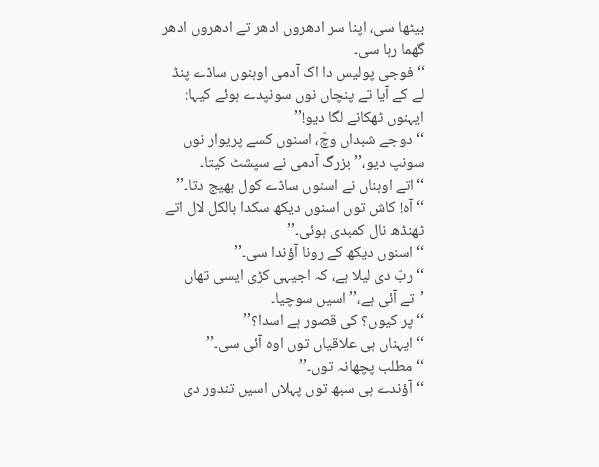بیٹھا سی، اپنا سر ادھروں ادھر تے ادھروں ادھر گھما رہا سی۔
‘‘فوجی پولیس دا اک آدمی اوہنوں ساڈے پنڈ لے کے آیا تے پنچاں نوں سونپدے ہوئے کیہا: ایہنوں ٹھکانے لگا دیو!’’
‘‘دوجے شبداں وچّ، اسنوں کسے پریوار نوں سونپ دیو،’’ بزرگ آدمی نے سپشٹ کیتا۔
‘‘اتے اوہناں نے اسنوں ساڈے کول بھیج دتا۔’’
‘‘آہ! کاش توں اسنوں دیکھ سکدا بالکل لال اتے ٹھنڈھ نال کمبدی ہوئی۔’’
‘‘اسنوں دیکھ کے رونا آؤندا سی۔’’
‘‘ربّ دی لیلا ہے، کہ اجیہی کڑی ایسی تھاں ’تے آئی ہے،’’ اسیں سوچیا۔
‘‘پر کیوں؟ کی قصور ہے اسدا؟’’
‘‘ایہناں ہی علاقیاں توں اوہ آئی سی۔’’
‘‘مطلب پچھانہ توں۔’’
‘‘آؤندے ہی سبھ توں پہلاں اسیں تندور دی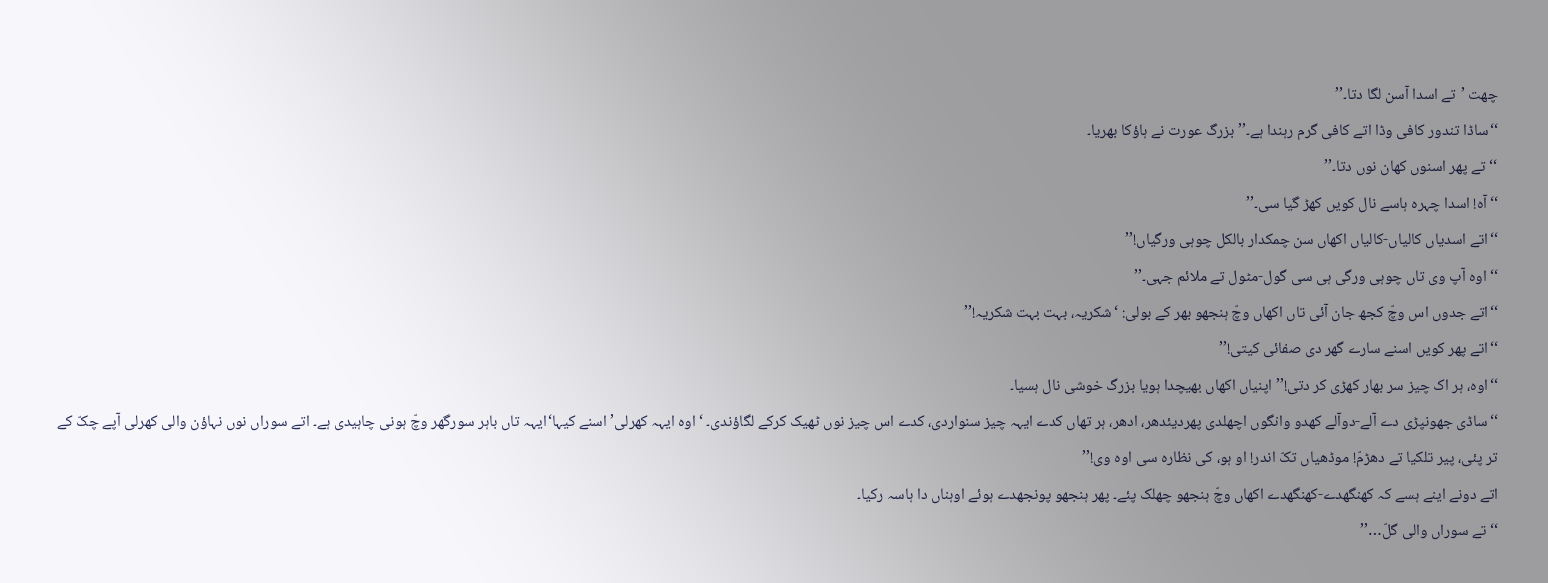چھت ’تے اسدا آسن لگا دتا۔’’
‘‘ساڈا تندور کافی وڈا اتے کافی گرم رہندا ہے۔’’ بزرگ عورت نے ہاؤکا بھریا۔
‘‘تے پھر اسنوں کھان نوں دتا۔’’
‘‘آہ! اسدا چہرہ ہاسے نال کویں کھڑ گیا سی۔’’
‘‘اتے اسدیاں کالیاں-کالیاں اکھاں سن چمکدار بالکل چوہی ورگیاں!’’
‘‘اوہ آپ وی تاں چوہی ورگی ہی سی گول-مٹول تے ملائم جہی۔’’
‘‘اتے جدوں اس وچّ کجھ جان آئی تاں اکھاں وچّ ہنجھو بھر کے بولی: ‘شکریہ، بہت بہت شکریہ!’’
‘‘اتے پھر کویں اسنے سارے گھر دی صفائی کیتی!’’
‘‘اوہ، ہر اک چیز سر بھار کھڑی کر دتی!’’ اپنیاں اکھاں بھیچدا ہویا بزرگ خوشی نال ہسیا۔
‘‘ساڈی جھونپڑی دے آلے-دوآلے کھدو وانگوں اچھلدی پھردیئدھر، ادھر، ہر تھاں کدے ایہہ چیز سنواردی، کدے اس چیز نوں ٹھیک کرکے لگاؤندی۔ ‘اوہ ایہہ کھرلی’ اسنے کیہا‘ایہہ تاں باہر سورگھر وچّ ہونی چاہیدی ہے۔ اتے سوراں نوں نہاؤن والی کھرلی آپے چکّ کے تر پئی، پیر تلکیا تے دھڑمّ! موڈھیاں تکّ اندر! او ہو، کی نظارہ سی اوہ وی!’’
اتے دونے اینے ہسے کہ کھنگھدے-کھنگھدے اکھاں وچّ ہنجھو چھلک پئے۔ پھر ہنجھو پونجھدے ہوئے اوہناں دا ہاسہ رکیا۔
‘‘تے سوراں والی گلّ…’’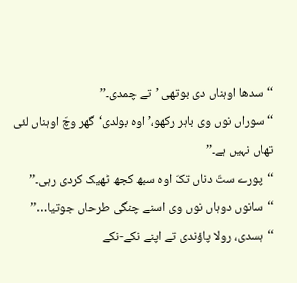‘‘سدھا اوہناں دی بوتھی ’تے چمدی۔’’
‘‘سوراں نوں وی باہر رکھو،’ اوہ بولدی‘گھر وچّ اوہناں لئی تھاں نہیں ہے۔’’
‘‘پورے ستّ دناں تکّ اوہ سبھ کجھ ٹھیک کردی رہی۔’’
‘‘سانوں دوہاں نوں وی اسنے چنگی طرحاں جوتیا…’’
‘‘ہسدی، رولا پاؤندی تے اپنے نکے-نکے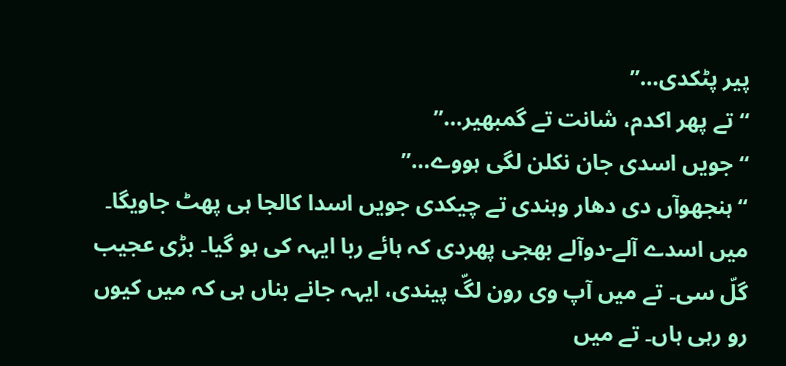پیر پٹکدی…’’
‘‘تے پھر اکدم، شانت تے گمبھیر…’’
‘‘جویں اسدی جان نکلن لگی ہووے…’’
‘‘ہنجھوآں دی دھار وہندی تے چیکدی جویں اسدا کالجا ہی پھٹ جاویگا۔ میں اسدے آلے-دوآلے بھجی پھردی کہ ہائے ربا ایہہ کی ہو گیا۔ بڑی عجیب گلّ سی۔ تے میں آپ وی رون لگّ پیندی، ایہہ جانے بناں ہی کہ میں کیوں رو رہی ہاں۔ تے میں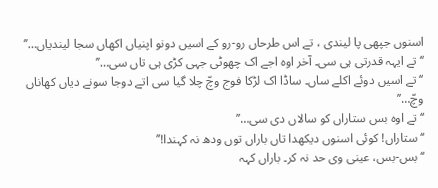اسنوں جپھی پا لیندی ، تے اس طرحاں رو-رو کے اسیں دونو اپنیاں اکھاں سجا لیندیاں…’’
‘‘تے ایہہ قدرتی ہی سی۔ آخر اوہ اجے اک چھوٹی جہی کڑی ہی تاں سی…’’
‘‘تے اسیں دوئے اکلے ساں۔ ساڈا اک لڑکا فوج وچّ چلا گیا سی اتے دوجا سونے دیاں کھاناں وچّ…’’
‘‘تے اوہ بس ستاراں کو سالاں دی سی…’’
‘‘ستاراں! کوئی اسنوں دیکھدا تاں باراں توں ودھ نہ کہندا!’’
‘‘بس-بس، عینی وی حد نہ کر۔ باراں کہہ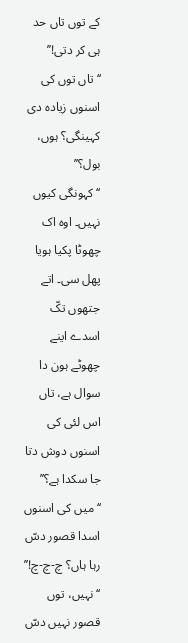کے توں تاں حد ہی کر دتی!’’
‘‘تاں توں کی اسنوں زیادہ دی کہینگی؟ ہوں، بول؟’’
‘‘کہونگی کیوں نہیں۔ اوہ اک چھوٹا پکیا ہویا پھل سی۔ اتے جتھوں تکّ اسدے اینے چھوٹے ہون دا سوال ہے، تاں اس لئی کی اسنوں دوش دتا جا سکدا ہے؟’’
‘‘میں کی اسنوں اسدا قصور دسّ رہا ہاں؟ چ-چ-چ!’’
‘‘نہیں، توں قصور نہیں دسّ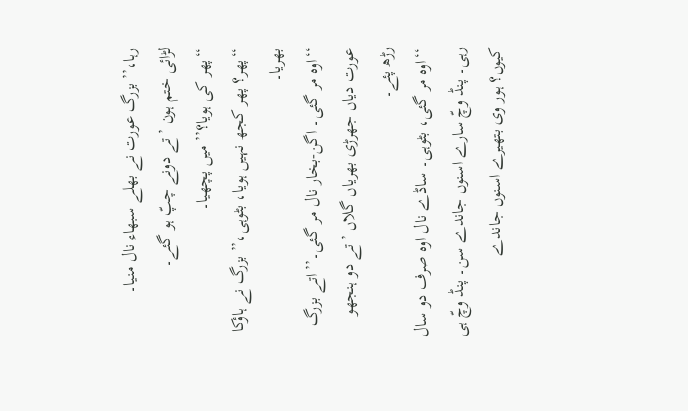رہا،’’ بزرگ عورت نے بھلے سبھاء نال منیا۔
لڑائی ختم ہون ’تے دونے چپّ ہو گئے۔
‘‘پھر کی ہویا؟’’ میں پچھیا۔
‘‘پھر؟ پھر کجھ نہیں ہویا، بٹوہی،’’ بزرگ نے ہاؤکا بھریا۔
‘‘اوہ مر گئی۔ اگن-بخار نال مر گئی۔’’ اتے بزرگ عورت دیاں جھرڑی بھریاں گلاں ’تے دو ہنجھو رڑھ پئے۔
‘‘اوہ مر گئی، بٹوہی۔ ساڈے نال اوہ صرف دو سال رہی۔ پنڈ وچّ سارے اسنوں جاندے سن۔ پنڈ وچّ ہی کیوں؟ ہور وی بتھیرے اسنوں جاندے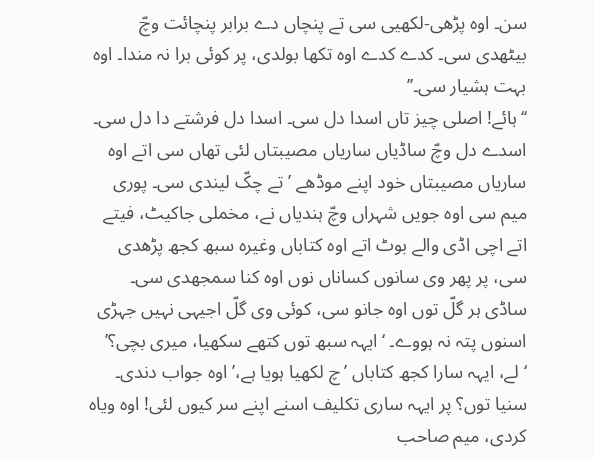سن۔ اوہ پڑھی-لکھیی سی تے پنچاں دے برابر پنچائت وچّ بیٹھدی سی۔ کدے کدے اوہ تکھا بولدی، پر کوئی برا نہ مندا۔ اوہ بہت ہشیار سی۔’’
‘‘ہائے! اصلی چیز تاں اسدا دل سی۔ اسدا دل فرشتے دا دل سی۔ اسدے دل وچّ ساڈیاں ساریاں مصیبتاں لئی تھاں سی اتے اوہ ساریاں مصیبتاں خود اپنے موڈھے ’تے چکّ لیندی سی۔ پوری میم سی اوہ جویں شہراں وچّ ہندیاں نے، مخملی جاکیٹ، فیتے اتے اچی اڈی والے بوٹ اتے اوہ کتاباں وغیرہ سبھ کجھ پڑھدی سی، پر پھر وی سانوں کساناں نوں اوہ کنا سمجھدی سی۔ ساڈی ہر گلّ توں اوہ جانو سی، کوئی وی گلّ اجیہی نہیں جہڑی اسنوں پتہ نہ ہووے۔ ‘ایہہ سبھ توں کتھے سکھیا، میری بچی؟’ ‘لے، ایہہ سارا کجھ کتاباں ’چ لکھیا ہویا ہے،’ اوہ جواب دندی۔ سنیا توں؟ پر ایہہ ساری تکلیف اسنے اپنے سر کیوں لئی! اوہ ویاہ کردی، میم صاحب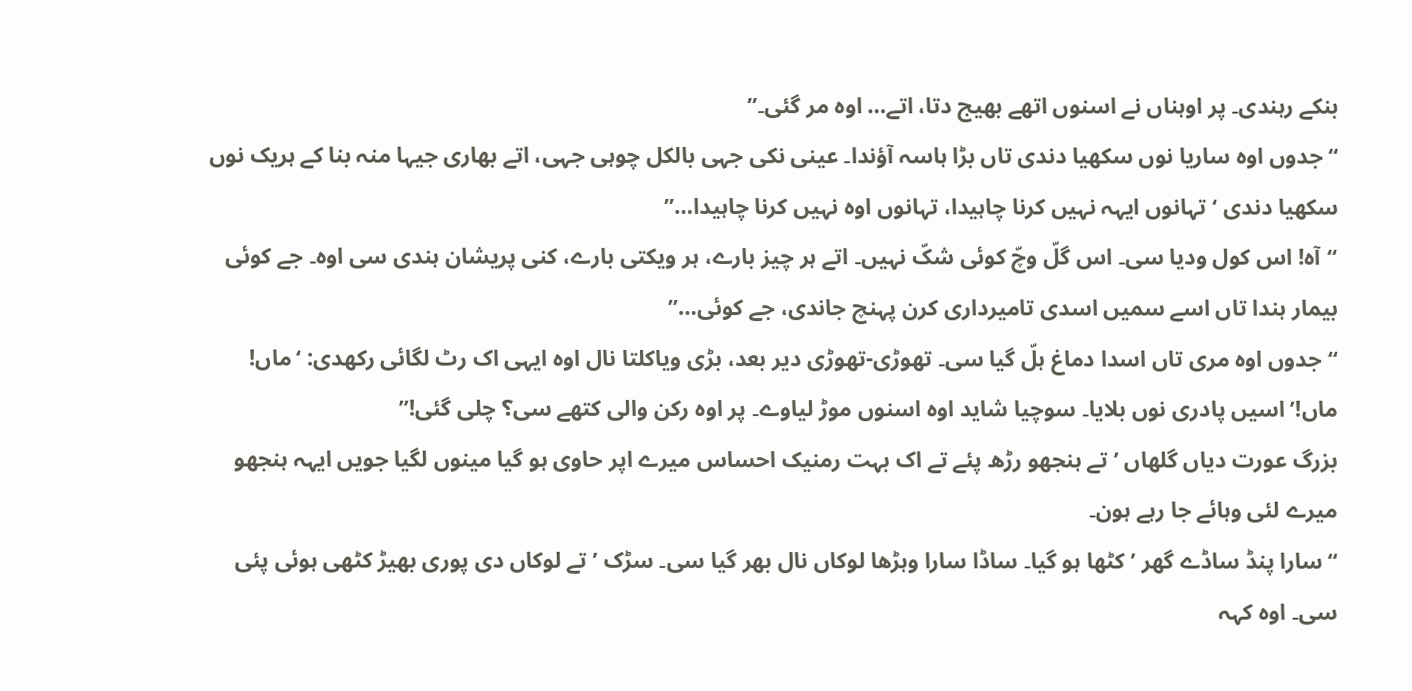بنکے رہندی۔ پر اوہناں نے اسنوں اتھے بھیج دتا، اتے… اوہ مر گئی۔’’
‘‘جدوں اوہ ساریا نوں سکھیا دندی تاں بڑا ہاسہ آؤندا۔ عینی نکی جہی بالکل چوہی جہی، اتے بھاری جیہا منہ بنا کے ہریک نوں سکھیا دندی ‘تہانوں ایہہ نہیں کرنا چاہیدا، تہانوں اوہ نہیں کرنا چاہیدا…’’
‘‘آہ! اس کول ودیا سی۔ اس گلّ وچّ کوئی شکّ نہیں۔ اتے ہر چیز بارے، ہر ویکتی بارے، کنی پریشان ہندی سی اوہ۔ جے کوئی بیمار ہندا تاں اسے سمیں اسدی تامیرداری کرن پہنچ جاندی، جے کوئی…’’
‘‘جدوں اوہ مری تاں اسدا دماغ ہلّ گیا سی۔ تھوڑی-تھوڑی دیر بعد، بڑی ویاکلتا نال اوہ ایہی اک رٹ لگائی رکھدی: ‘ماں! ماں!’ اسیں پادری نوں بلایا۔ سوچیا شاید اوہ اسنوں موڑ لیاوے۔ پر اوہ رکن والی کتھے سی؟ چلی گئی!’’
بزرگ عورت دیاں گلھاں ’تے ہنجھو رڑھ پئے تے اک بہت رمنیک احساس میرے اپر حاوی ہو گیا مینوں لگیا جویں ایہہ ہنجھو میرے لئی وہائے جا رہے ہون۔
‘‘سارا پنڈ ساڈے گھر ’کٹھا ہو گیا۔ ساڈا سارا وہڑھا لوکاں نال بھر گیا سی۔ سڑک ’تے لوکاں دی پوری بھیڑ کٹھی ہوئی پئی سی۔ اوہ کہہ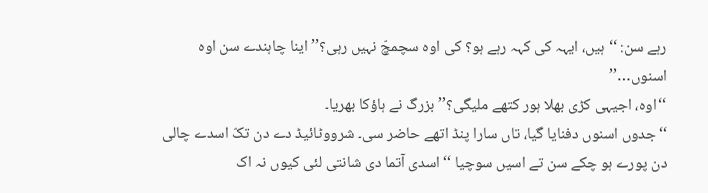رہے سن: ‘‘ہیں، ایہہ کی کہہ رہے ہو؟ کی اوہ سچمچّ نہیں رہی؟’’ اینا چاہندے سن اوہ اسنوں…’’
‘‘اوہ، اجیہی کڑی بھلا ہور کتھے ملیگی؟’’ بزرگ نے ہاؤکا بھریا۔
‘‘جدوں اسنوں دفنایا گیا، تاں سارا پنڈ اتھے حاضر سی۔ شرووٹائیڈ دے دن تکّ اسدے چالی دن پورے ہو چکے سن تے اسیں سوچیا ‘‘اسدی آتما دی شانتی لئی کیوں نہ اک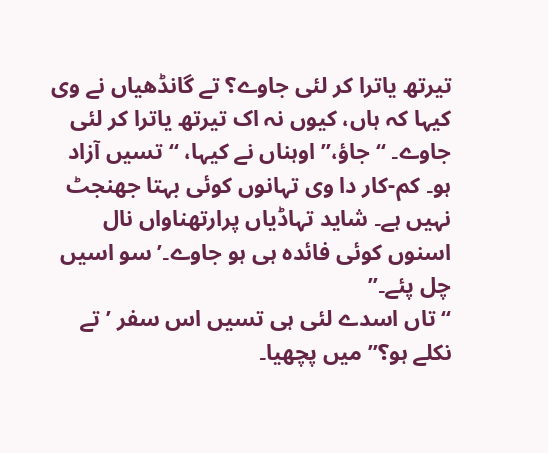تیرتھ یاترا کر لئی جاوے؟ تے گانڈھیاں نے وی کیہا کہ ہاں، کیوں نہ اک تیرتھ یاترا کر لئی جاوے۔ ‘‘جاؤ،’’ اوہناں نے کیہا، ‘‘تسیں آزاد ہو۔ کم-کار دا وی تہانوں کوئی بہتا جھنجٹ نہیں ہے۔ شاید تہاڈیاں پرارتھناواں نال اسنوں کوئی فائدہ ہی ہو جاوے۔’ سو اسیں چل پئے۔’’
‘‘تاں اسدے لئی ہی تسیں اس سفر ’تے نکلے ہو؟’’ میں پچھیا۔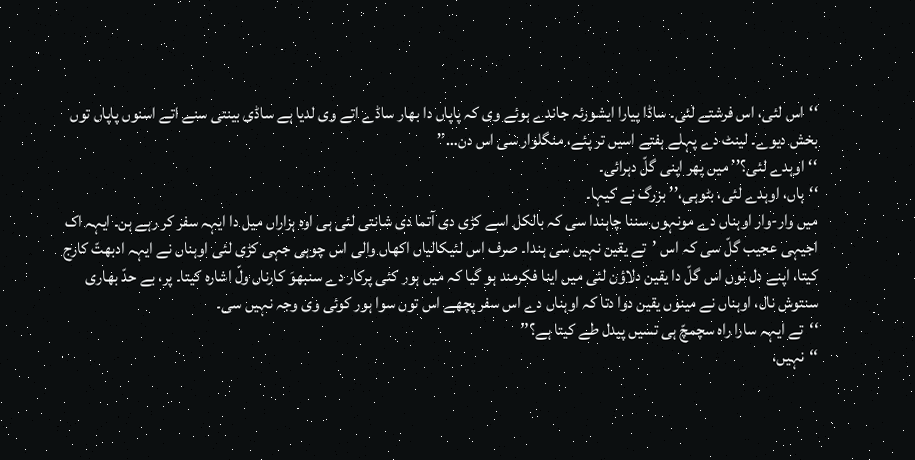‘‘اس لئی، اس فرشتے لئی۔ ساڈا پیارا ایشورئہ جاندے ہوئے وی کہ پاپاں دا بھار ساڈے اتے وی لدیا ہے ساڈی بینتی سنے اتے اسنوں پاپاں توں بخش دیوے۔ لینٹ دے پہلے ہفتے اسیں تر پئے، منگلوار سی اس دن…’’
‘‘اوہدے لئی؟’’ میں پھر اپنی گلّ دہرائی۔
‘‘ہاں، اوہدے لئی، بٹوہی،’’ بزرگ نے کیہا۔
میں وار-وار اوہناں دے مونہوں سننا چاہندا سی کہ بالکل اسے کڑی دی آتما دی شانتی لئی ہی اوہ ہزاراں میل دا ایہہ سفر کر رہے ہن۔ ایہہ اک اجیہی عجیب گلّ سی کہ اس ’تے یقین نہیں سی ہندا۔ صرف اس لئیکالیاں اکھاں والی اس چوہی جہی کڑی لئی اوہناں نے ایہہ ادبھتّ کارج کیتا، اپنے دل نوں اس گلّ دا یقین دلاؤن لئی میں اینا فکرمند ہو گیا کہ میں ہور کئی پرکار دے سنبھوَ کارناں ولّ اشارہ کیتا۔ پر، بے حدّ بھاری سنتوش نال، اوہناں نے مینوں یقین دوا دتا کہ اوہناں دے اس سفر پچھے اس توں سوا ہور کوئی وی وجہ نہیں سی۔
‘‘تے ایہہ سارا راہ سچمچّ ہی تسیں پیدل طے کیتا ہے؟’’
‘‘نہیں،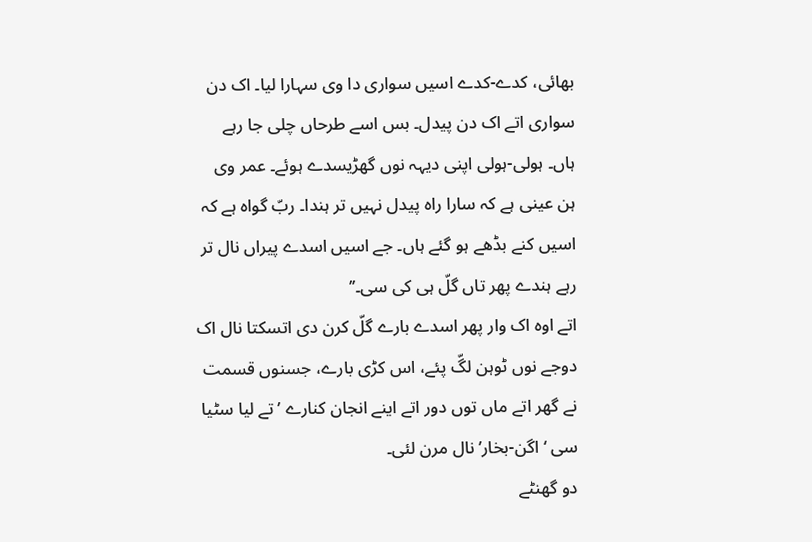بھائی، کدے-کدے اسیں سواری دا وی سہارا لیا۔ اک دن سواری اتے اک دن پیدل۔ بس اسے طرحاں چلی جا رہے ہاں۔ ہولی-ہولی اپنی دیہہ نوں گھڑیسدے ہوئے۔ عمر وی ہن عینی ہے کہ سارا راہ پیدل نہیں تر ہندا۔ ربّ گواہ ہے کہ اسیں کنے بڈھے ہو گئے ہاں۔ جے اسیں اسدے پیراں نال تر رہے ہندے پھر تاں گلّ ہی کی سی۔’’
اتے اوہ اک وار پھر اسدے بارے گلّ کرن دی اتسکتا نال اک دوجے نوں ٹوہن لگّ پئے، اس کڑی بارے، جسنوں قسمت نے گھر اتے ماں توں دور اتے اینے انجان کنارے ’تے لیا سٹیا سی ‘اگن-بخار’ نال مرن لئی۔
دو گھنٹے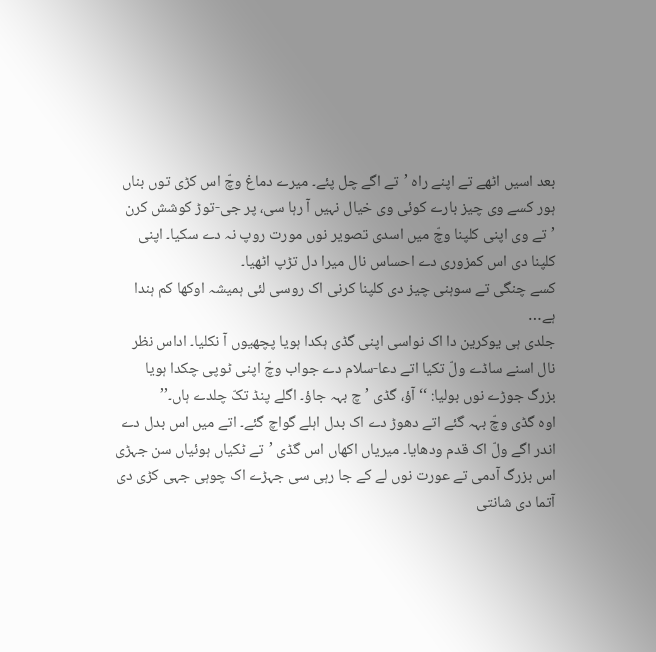بعد اسیں اٹھے تے اپنے راہ ’تے اگے چل پئے۔ میرے دماغ وچّ اس کڑی توں بناں ہور کسے وی چیز بارے کوئی وی خیال نہیں آ رہا سی، پر جی-توڑ کوشش کرن ’تے وی اپنی کلپنا وچّ میں اسدی تصویر نوں مورت روپ نہ دے سکیا۔ اپنی کلپنا دی اس کمزوری دے احساس نال میرا دل تڑپ اٹھیا۔
کسے چنگی تے سوہنی چیز دی کلپنا کرنی اک روسی لئی ہمیشہ اوکھا کم ہندا ہے…
جلدی ہی یوکرین دا اک نواسی اپنی گڈی ہکدا ہویا پچھیوں آ نکلیا۔ اداس نظر نال اسنے ساڈے ولّ تکیا اتے دعا-سلام دے جواب وچّ اپنی ٹوپی چکدا ہویا بزرگ جوڑے نوں بولیا: ‘‘آؤ، گڈی ’چ بہہ جاؤ۔ اگلے پنڈ تکّ چلدے ہاں۔’’
اوہ گڈی وچّ بہہ گئے اتے دھوڑ دے اک بدل اہلے گواچ گئے۔ اتے میں اس بدل دے اندر اگے ولّ اک قدم ودھایا۔ میریاں اکھاں اس گڈی ’تے ٹکیاں ہوئیاں سن جہڑی اس بزرگ آدمی تے عورت نوں لے کے جا رہی سی جہڑے اک چوہی جہی کڑی دی آتما دی شانتی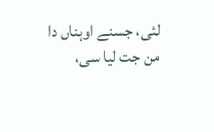لئی، جسنے اوہناں دا من جت لیا سی،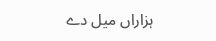ہزاراں میل دے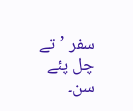سفر ’تے چل پئے سن۔